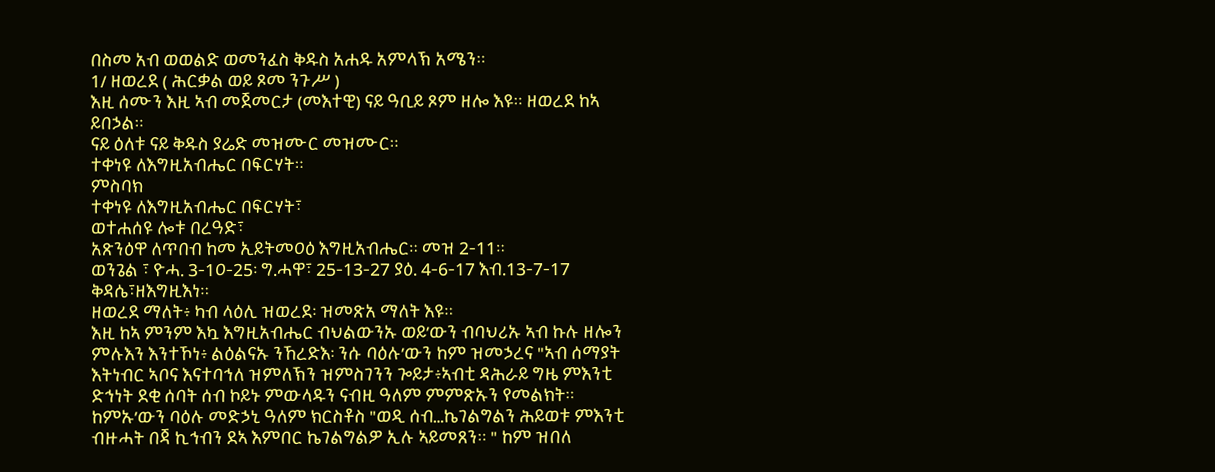በስመ አብ ወወልድ ወመንፈስ ቅዱስ አሐዱ አምላኽ አሜን።
1/ ዘወረደ ( ሕርቃል ወይ ጾመ ንጉሥ )
እዚ ሰሙን እዚ ኣብ መጀመርታ (መእተዊ) ናይ ዓቢይ ጾም ዘሎ እዩ። ዘወረደ ከኣ ይበኃል።
ናይ ዕለቱ ናይ ቅዱስ ያሬድ መዝሙር መዝሙር።
ተቀነዩ ለእግዚአብሔር በፍርሃት።
ምስባክ
ተቀነዩ ለእግዚአብሔር በፍርሃት፣
ወተሐሰዩ ሎቱ በረዓድ፣
አጽንዕዋ ለጥበብ ከመ ኢይትመዐዕ እግዚአብሔር። መዝ 2-11።
ወንጌል ፣ ዮሓ. 3-1ዐ-25፡ ግ.ሓዋ፣ 25-13-27 ያዕ. 4-6-17 እብ.13-7-17
ቅዳሴ፣ዘእግዚእነ።
ዘወረደ ማለት፥ ካብ ላዕሊ ዝወረደ፡ ዝመጽአ ማለት እዩ።
እዚ ከኣ ምንም እኳ እግዚአብሔር ብህልውንኡ ወይ’ውን ብባህሪኡ ኣብ ኩሉ ዘሎን ምሉእን እንተኾነ፥ ልዕልናኡ ንኸረድእ፡ ንሱ ባዕሉ’ውን ከም ዝመኃረና "ኣብ ሰማያት እትነብር ኣቦና እናተባኅለ ዝምለኽን ዝምስገንን ጐይታ፥ኣብቲ ዳሕራይ ግዜ ምእንቲ ድኅነት ደቂ ሰባት ሰብ ኮይኑ ምውላዱን ናብዚ ዓለም ምምጽኡን የመልክት። ከምኡ’ውን ባዕሉ መድኃኒ ዓለም ክርስቶስ "ወዲ ሰብ…ኬገልግልን ሕይወቱ ምእንቲ ብዙሓት በጃ ኪኅብን ደኣ እምበር ኬገልግልዎ ኢሉ ኣይመጸን። " ከም ዝበለ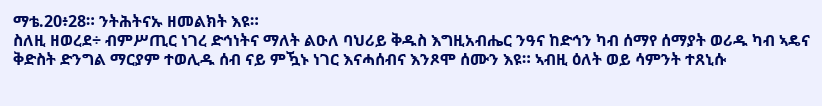ማቴ.20፥28። ንትሕትናኡ ዘመልክት እዩ።
ስለዚ ዘወረደ÷ ብምሥጢር ነገረ ድኅነትና ማለት ልዑለ ባህሪይ ቅዱስ እግዚአብሔር ንዓና ከድኅን ካብ ሰማየ ሰማያት ወሪዱ ካብ ኣዴና ቅድስት ድንግል ማርያም ተወሊዱ ሰብ ናይ ምዃኑ ነገር እናሓሰብና እንጾሞ ሰሙን እዩ። ኣብዚ ዕለት ወይ ሳምንት ተጸኒሱ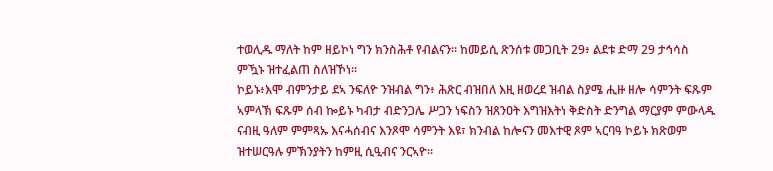ተወሊዱ ማለት ከም ዘይኮነ ግን ክንስሕቶ የብልናን። ከመይሲ ጽንሰቱ መጋቢት 29፥ ልደቱ ድማ 29 ታኅሳስ ምዃኑ ዝተፈልጠ ስለዝኾነ።
ኮይኑ፥እሞ ብምንታይ ደኣ ንፍለዮ ንዝብል ግን፥ ሕጽር ብዝበለ እዚ ዘወረደ ዝብል ስያሜ ሒዙ ዘሎ ሳምንት ፍጹም ኣምላኽ ፍጹም ሰብ ኰይኑ ካብታ ብድንጋሌ ሥጋን ነፍስን ዝጸንዐት እግዝእትነ ቅድስት ድንግል ማርያም ምውላዱ ናብዚ ዓለም ምምጻኡ እናሓሰብና እንጾሞ ሳምንት እዩ፣ ክንብል ከሎናን መእተዊ ጾም ኣርባዓ ኮይኑ ክጽወም ዝተሠርዓሉ ምኽንያትን ከምዚ ሲዒብና ንርኣዮ።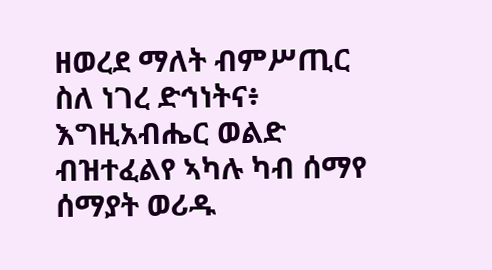ዘወረደ ማለት ብምሥጢር ስለ ነገረ ድኅነትና፥ እግዚአብሔር ወልድ ብዝተፈልየ ኣካሉ ካብ ሰማየ ሰማያት ወሪዱ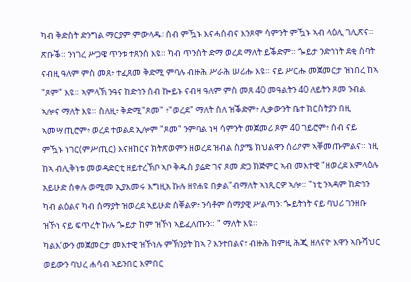ካብ ቅድስት ድንግል ማርያም ምውላዱ፡ ሰብ ምዃኑ እናሓሰብና እንጾሞ ሳምንት ምዃኑ ኣብ ላዕሊ ገሊጽና። ጽቡቕ። ንነገረ ሥጋዌ ጥንቱ ተጸንሰ እዩ። ካብ ጥንሰት ድማ ወረደ ማለት ይቕድም። ጐይታ ንድኅነት ደቂ ሰባት ናብዚ ዓለም ምስ መጸ፥ ተፈጸመ ቅድሚ ምባሉ ብዙሕ ሥራሕ ሠሪሑ እዩ። ናይ ሥርሑ መጀመርታ ዝነበረ ከኣ "ጾም" እዩ። ኣምላኽ ንዓና ከድኅን ሰብ ኰይኑ ናብዛ ዓለም ምስ መጸ 40 መዓልትን 40 ለይትን ጾመ ንብል ኣሎና ማለት እዩ። ስለዚ፥ ቅድሚ"ጾመ" ፥"ወረደ" ማለት ስለ ዝቕድም፥ ሊቃውንት ቤተ ክርስትያን በዚ ኣመሣጢሮም፥ ወረደ ተወልደ ኢሎም "ጾመ" ንምባል ነዛ ሳምንት መጀመሪ ጾም 40 ገይሮም፥ ሰብ ናይ ምዃኑ ነገር(ምሥጢር) እናዘከርና ክትጽወምን ዘወረደ ዝብል ስያሜ ክህልዋን ሰሪዖም ኣቐመጡምልና። ነዚ ከኣ ብሊቅነቱ መወዳድርቲ ዘይተረኽቦ ኣቦ ቅዱስ ያሬድ ገና ጾመ ድጋ ክጅምር ኣብ መእተዊ "ዘወረደ እምላዕሉ አይሁድ ሰቀሉ ወሚመ ኢያእመሩ እግዚአ ኩሉ ዘየሐዩ በቃል"ብማለት ኣነጺርዎ ኣሎ። "ነቲ ንኣዳም ከድኅን ካብ ልዕልና ካብ ሰማያት ዝወረደ ኣይሁድ ሰቐልዎ፥ ንሳቶም ሰማያዊ ሥልጣን፡ ጐይትነት ናይ ባህሪ ገንዘቡ ዝኾነ ናይ ፍጥረት ኩሉ ጐይታ ከም ዝኾነ ኣይፈለጡን። " ማለት እዩ።
ካልእ’ውን መጀመርታ መእተዊ ዝኾነሉ ምኽንያት ከኣ ? እንተበልና፣ ብዙሕ ከምዚ ሕጂ ዘለናዮ እዋን ኣቡሻህር ወይውን ባህረ ሐሳብ ኣይንበር እምበር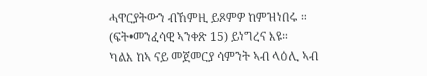ሓዋርያትውን ብኸምዚ ይጾምዎ ከምዝነበሩ ። (ፍት•መንፈሳዊ ኣንቀጽ 15) ይነግረና እዩ።
ካልእ ከኣ ናይ መጀመርያ ሳምንት ኣብ ላዕሊ ኣብ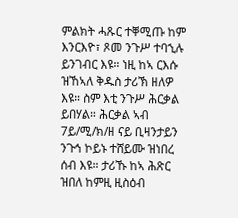ምልክት ሓጹር ተቐሚጡ ከም እንርእዮ፣ ጾመ ንጉሥ ተባኂሉ ይንገብር እዩ። ነዚ ከኣ ርእሱ ዝኸኣለ ቅዱስ ታሪኽ ዘለዎ እዩ። ስም እቲ ንጉሥ ሕርቃል ይበሃል። ሕርቃል ኣብ 7ይ/ሚ/ክ/ዘ ናይ ቢዛንታይን ንጉኅ ኮይኑ ተሸይሙ ዝነበረ ሰብ እዩ። ታሪኹ ከኣ ሕጽር ዝበለ ከምዚ ዚስዕብ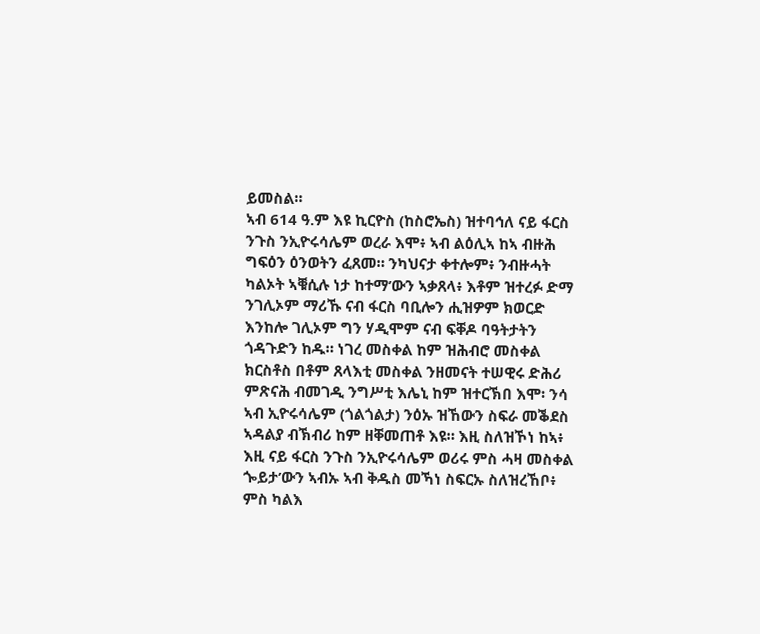ይመስል።
ኣብ 614 ዓ.ም እዩ ኪርዮስ (ከስሮኤስ) ዝተባኅለ ናይ ፋርስ ንጉስ ንኢዮሩሳሌም ወረራ እሞ፥ ኣብ ልዕሊኣ ከኣ ብዙሕ ግፍዕን ዕንወትን ፈጸመ። ንካህናታ ቀተሎም፥ ንብዙሓት ካልኦት ኣቑሲሉ ነታ ከተማ’ውን ኣቃጸላ፥ እቶም ዝተረፉ ድማ ንገሊኦም ማሪኹ ናብ ፋርስ ባቢሎን ሒዝዎም ክወርድ እንከሎ ገሊኦም ግን ሃዲሞም ናብ ፍቐዶ ባዓትታትን ጎዳጉድን ከዱ። ነገረ መስቀል ከም ዝሕብሮ መስቀል ክርስቶስ በቶም ጸላእቲ መስቀል ንዘመናት ተሠዊሩ ድሕሪ ምጽናሕ ብመገዲ ንግሥቲ እሌኒ ከም ዝተርኽበ እሞ፡ ንሳ ኣብ ኢዮሩሳሌም (ጎልጎልታ) ንዕኡ ዝኸውን ስፍራ መቕደስ ኣዳልያ ብኽብሪ ከም ዘቐመጠቶ እዩ። እዚ ስለዝኾነ ከኣ፥ እዚ ናይ ፋርስ ንጉስ ንኢዮሩሳሌም ወሪሩ ምስ ሓዛ መስቀል ጐይታ’ውን ኣብኡ ኣብ ቅዱስ መኻነ ስፍርኡ ስለዝረኸቦ፥ ምስ ካልእ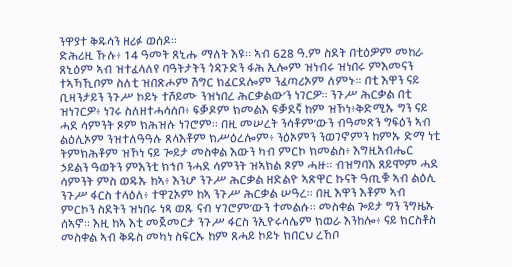ንዋያተ ቅዱሳን ዘሪፉ ወሰዶ።
ድሕሪዚ ኹሉ፥ 14 ዓመት ጸኒሑ ማለት እዩ። ኣብ 628 ዓ.ም ስደት በቲዕዎም መከራ ጸኒዕም ኣብ ዝተፈላለየ ባዓትታትን ጎዳጉድን ፋሕ ኢሎም ዝነብሩ ዝነበሩ ምእመናን ተኣኻኺቦም ስለቲ ዝበጽሖም ሽግር ክፈርደሎም ንፈጣሪኦም ለምኑ። በቲ እዋን ናይ ቢዛንታይን ንጉሥ ኮይኑ ተሾይሙ ንዝነበረ ሕርቃልው’ን ነገርዎ። ንጉሥ ሕርቃል በቲ ዝነገርዎ፥ ነገሩ ስለዘተሓሳሰቦ፥ ፍቓዶም ክመልእ ፍቓደኛ ከም ዝኾነ፥ቅድሚኡ ግን ናይ ሓደ ሳምንት ጾም ክሕዝሉ ነገሮም። በዚ መሠረት ንሳቶም’ውን ብዓመጽን ግፍዕን ኣብ ልዕሊኦም ንዝተለዓዓሉ ጸላእቶም ክሥዕረሎም፥ ንዕኦምን ንወገኖምን ከምኡ ድማ ነቲ ትምክሕቶም ዝኾነ ናይ ጐይታ መስቀል እውን ካብ ምርኮ ክመልስ፥ እግዚአብሔር ኃይልን ዓወትን ምእንቲ ክኅቦ ንሓደ ሳምንት ዝኣክል ጾም ሓዙ። ብዝግባእ ጸይሞም ሓደ ሳምንት ምስ ወዱኡ ከኣ፥ እንሆ ንጉሥ ሕርቃል ዘድልዮ ኣጽዋር ኩናት ዓጢቑ ኣብ ልዕሊ ንጉሥ ፋርስ ተላዕለ፥ ተዋጊኦም ከኣ ንጉሥ ሕርቃል ሠዓረ። በዚ እዋን እቶም ኣብ ምርኮን ስደትን ዝነበሩ ነጻ ወጹ ናብ ሃገሮም’ውን ተመልሱ። መስቀል ጐይታ ግን ንግዜኡ ሰኣኖ። እዚ ከኣ እቲ መጀመርታ ንጉሥ ፋርስ ንኢዮሩሳሌም ክወራ እንከሎ፥ ናይ ክርስቶስ መስቀል ኣብ ቅዱስ መካነ ስፍርኡ ከም ጸሓይ ኮይኑ ክበርህ ረኸቦ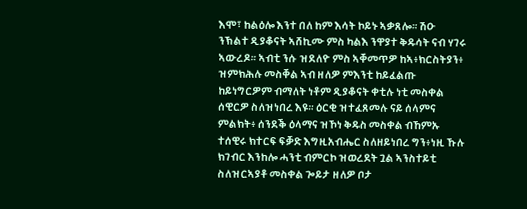እሞ፣ ከልዕሎ እንተ በለ ከም እሳት ኮይኑ ኣቃጸሎ። ሽዑ ንኽልተ ዲያቆናት ኣሸኪሙ ምስ ካልእ ንዋያተ ቅዱሳት ናብ ሃገሩ ኣውረዶ። ኣብቲ ንሱ ዝደለዮ ምስ ኣቐመጥዎ ከኣ፥ክርስትያን፥ ዝምክሕሉ መስቐል ኣብ ዘለዎ ምእንቲ ከይፈልጡ ከይነግርዎም ብማለት ነቶም ዲያቆናት ቀቲሉ ነቲ መስቀል ሰዊርዎ ስለዝነበረ እዩ። ዕርቂ ዝተፈጸመሉ ናይ ሰላምና ምልክት፥ ሰንደቕ ዕላማና ዝኾነ ቅዱስ መስቀል ብኸምኡ ተሰዊሩ ክተርፍ ፍቓድ እግዚአብሔር ስለዘይነበረ ግን፥ነዚ ኹሉ ክገብር እንከሎ ሓንቲ ብምርኮ ዝወረደት ጓል ኣንስተይቲ ስለዝርኣያቶ መስቀል ጐይታ ዘለዎ ቦታ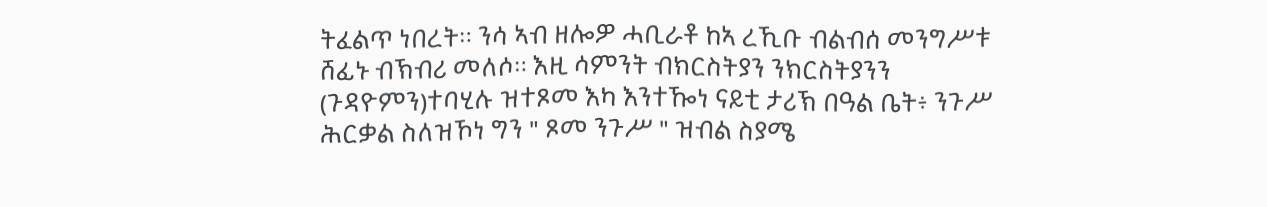ትፈልጥ ነበረት። ንሳ ኣብ ዘሎዎ ሓቢራቶ ከኣ ረኺቡ ብልብሰ መንግሥቱ ሸፊኑ ብኽብሪ መለሶ። እዚ ሳምንት ብክርስትያን ንክርስትያንን (ጉዳዮምን)ተባሂሉ ዝተጾመ እካ እንተዀነ ናይቲ ታሪኽ በዓል ቤት፥ ንጉሥ ሕርቃል ስለዝኾነ ግን " ጾመ ንጉሥ " ዝብል ስያሜ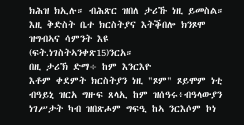ክሕዝ ክኢሉ። ብሕጽር ዝበለ ታሪኹ ነዚ ይመስል። እዚ ቅድስት ቤተ ክርስትያና እትቕበሎ ክንጾሞ ዝግብኣና ሳምንት እዩ
(ፍት.ነገስትኣንቀጽ15)ንርአ።
በዚ ታሪኽ ድማ÷ ከም እንርእዮ
እቶም ቀደምት ክርስትያን ነዚ "ጾም" ጾይሞም ነቲ ብዓይኒ ዝርአ ግዙፍ ጸላኢ ከም ዝሰዓሩ፥ብዓላውያን ነገሥታት ካብ ዝበጽሖም ግፍዒ ከኣ ንርእሶም ኮነ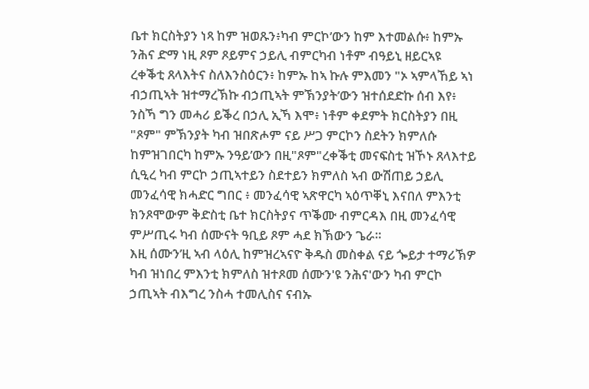ቤተ ክርስትያን ነጻ ከም ዝወጹን፥ካብ ምርኮ’ውን ከም እተመልሱ፥ ከምኡ ንሕና ድማ ነዚ ጾም ጾይምና ኃይሊ ብምርካብ ነቶም ብዓይኒ ዘይርኣዩ ረቀቕቲ ጸላእትና ስለእንስዕርን፥ ከምኡ ከኣ ኩሉ ምእመን "ኦ ኣምላኸይ ኣነ ብኃጢኣት ዝተማረኽኩ ብኃጢኣት ምኽንያት’ውን ዝተሰደድኩ ሰብ እየ፥ ንስኻ ግን መሓሪ ይቕረ በኃሊ ኢኻ እሞ፥ ነቶም ቀደምት ክርስትያን በዚ "ጾም" ምኽንያት ካብ ዝበጽሖም ናይ ሥጋ ምርኮን ስደትን ክምለሱ ከምዝገበርካ ከምኡ ንዓይ’ውን በዚ"ጾም"ረቀቕቲ መናፍስቲ ዝኾኑ ጸላእተይ ሲዒረ ካብ ምርኮ ኃጢኣተይን ስደተይን ክምለስ ኣብ ውሽጠይ ኃይሊ መንፈሳዊ ክሓድር ግበር ፥ መንፈሳዊ ኣጽዋርካ ኣዕጥቐኒ እናበለ ምእንቲ ክንጾሞውም ቅድስቲ ቤተ ክርስትያና ጥቕሙ ብምርዳእ በዚ መንፈሳዊ ምሥጢሩ ካብ ሰሙናት ዓቢይ ጾም ሓደ ክኽውን ጌራ።
እዚ ሰሙን’ዚ ኣብ ላዕሊ ከምዝረኣናዮ ቅዱስ መስቀል ናይ ጐይታ ተማሪኽዎ ካብ ዝነበረ ምእንቲ ክምለስ ዝተጾመ ሰሙን'ዩ ንሕና'ውን ካብ ምርኮ ኃጢኣት ብእግረ ንስሓ ተመሊስና ናብኡ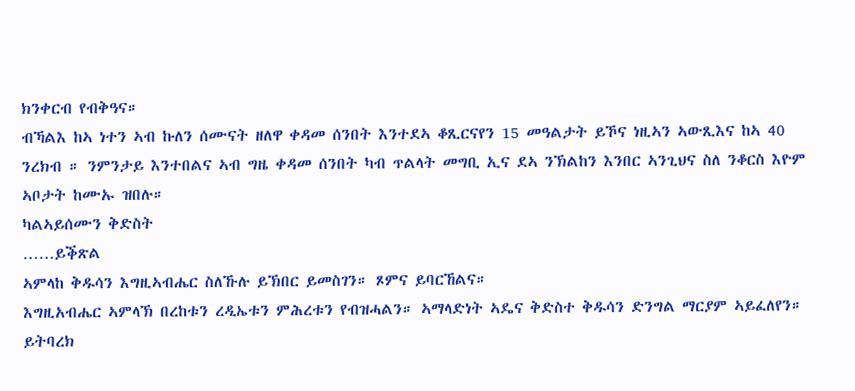ክንቀርብ የብቅዓና።
ብኻልእ ከኣ ነተን ኣብ ኩለን ሰሙናት ዘለዋ ቀዳመ ሰንበት እንተደኣ ቆጺርናየን 15 መዓልታት ይኾና ነዚኣን ኣውጺእና ከኣ 40 ንረክብ ። ንምንታይ እንተበልና ኣብ ግዜ ቀዳመ ሰንበት ካብ ጥልላት መግቢ ኢና ደኣ ንኽልከን እንበር ኣንጊህና ስለ ንቆርስ እዮም ኣቦታት ከሙኡ ዝበሉ።
ካልኣይሰሙን ቅድስት
……ይቕጽል
ኣምላከ ቅዱሳን እግዚኣብሔር ስለኹሉ ይኽበር ይመስገን። ጾምና ይባርኸልና።
እግዚአብሔር ኣምላኽ በረከቱን ረዲኤቱን ምሕረቱን የብዝሓልን። ኣማላድነት ኣዴና ቅድስተ ቅዱሳን ድንግል ማርያም ኣይፈለየን።
ይትባረክ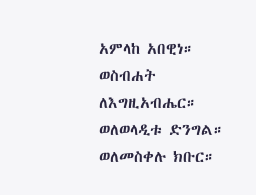አምላከ አበዊነ።
ወስብሐት ለእግዚአብሔር።
ወለወላዲቱ ድንግል።
ወለመስቀሉ ክቡር።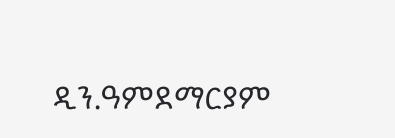ዲን.ዓምደማርያም